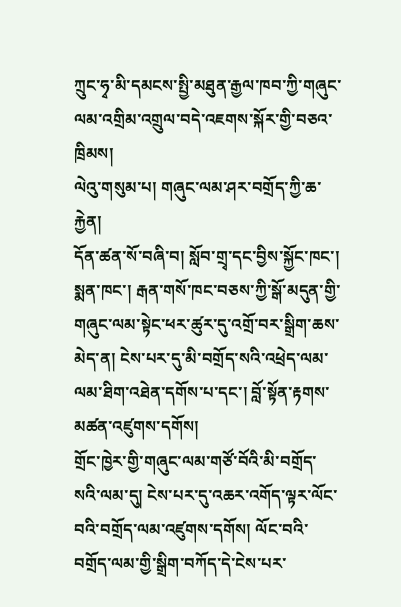ཀྲུང་ཧྭ་མི་དམངས་སྤྱི་མཐུན་རྒྱལ་ཁབ་ཀྱི་གཞུང་ལམ་འགྲིམ་འགྲུལ་བདེ་འཇགས་སྐོར་གྱི་བཅའ་ཁྲིམས།
ལེའུ་གསུམ་པ། གཞུང་ལམ་ཤར་བགྲོད་ཀྱི་ཆ་རྐྱེན།
དོན་ཚན་སོ་བཞི་བ། སློབ་གྲྭ་དང་བྱིས་སྐྱོང་ཁང་། སྨན་ཁང་། རྒན་གསོ་ཁང་བཅས་ཀྱི་སྒོ་མདུན་གྱི་གཞུང་ལམ་སྟེང་ཕར་ཚུར་དུ་འགྲོ་བར་སྒྲིག་ཆས་མེད་ན། ངེས་པར་དུ་མི་བགྲོད་སའི་འཕྲེད་ལམ་ལམ་ཐིག་འཐེན་དགོས་པ་དང་། བློ་སྟོན་རྟགས་མཚན་འཛུགས་དགོས།
གྲོང་ཁྱེར་གྱི་གཞུང་ལམ་གཙོ་བོའི་མི་བགྲོད་སའི་ལམ་དུ། ངེས་པར་དུ་འཆར་འགོད་ལྟར་ལོང་བའི་བགྲོད་ལམ་འཛུགས་དགོས། ལོང་བའི་བགྲོད་ལམ་གྱི་སྒྲིག་བཀོད་དེ་ངེས་པར་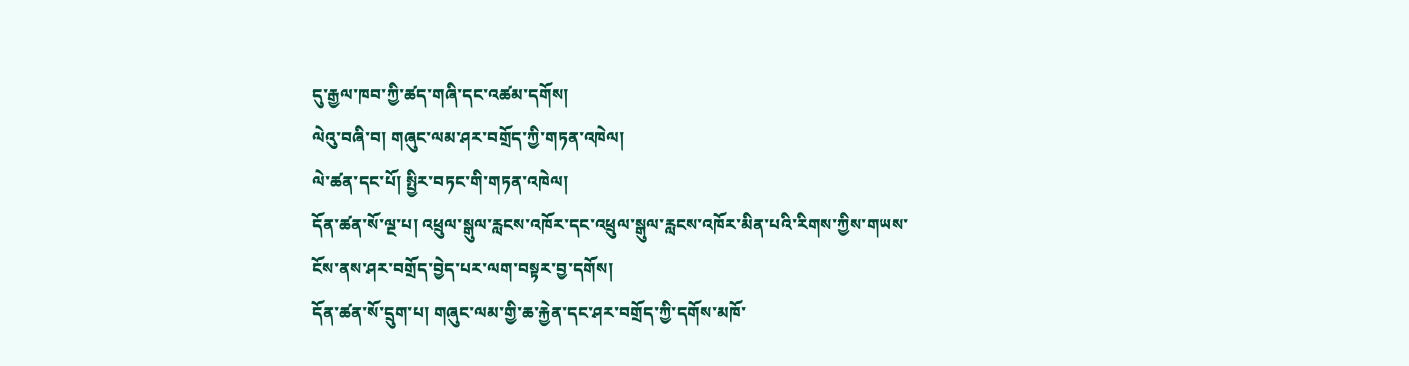དུ་རྒྱལ་ཁབ་ཀྱི་ཚད་གཞི་དང་འཚམ་དགོས།
ལེའུ་བཞི་བ། གཞུང་ལམ་ཤར་བགྲོད་ཀྱི་གཏན་འཁེལ།
ལེ་ཚན་དང་པོ། སྤྱིར་བཏང་གི་གཏན་འཁེལ།
དོན་ཚན་སོ་ལྔ་པ། འཕྲུལ་སྒུལ་རླངས་འཁོར་དང་འཕྲུལ་སྒུལ་རླངས་འཁོར་མིན་པའི་རིགས་ཀྱིས་གཡས་ངོས་ནས་ཤར་བགྲོད་བྱེད་པར་ལག་བསྟར་བྱ་དགོས།
དོན་ཚན་སོ་དྲུག་པ། གཞུང་ལམ་གྱི་ཆ་རྐྱེན་དང་ཤར་བགྲོད་ཀྱི་དགོས་མཁོ་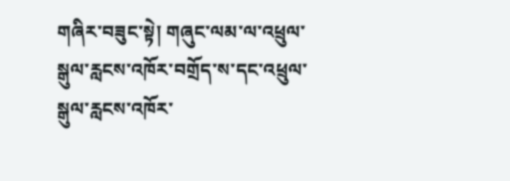གཞིར་བཟུང་སྟེ། གཞུང་ལམ་ལ་འཕྲུལ་སྒུལ་རླངས་འཁོར་བགྲོད་ས་དང་འཕྲུལ་སྒུལ་རླངས་འཁོར་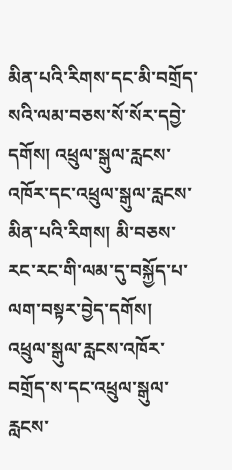མིན་པའི་རིགས་དང་མི་བགྲོད་སའི་ལམ་བཅས་སོ་སོར་དབྱེ་དགོས། འཕྲུལ་སྒུལ་རླངས་འཁོར་དང་འཕྲུལ་སྒུལ་རླངས་མིན་པའི་རིགས། མི་བཅས་རང་རང་གི་ལམ་དུ་བསྐྱོད་པ་ལག་བསྟར་བྱེད་དགོས། འཕྲུལ་སྒུལ་རླངས་འཁོར་བགྲོད་ས་དང་འཕྲུལ་སྒུལ་རླངས་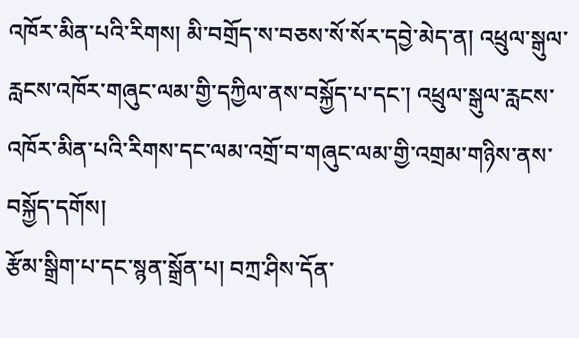འཁོར་མིན་པའི་རིགས། མི་བགྲོད་ས་བཅས་སོ་སོར་དབྱེ་མེད་ན། འཕྲུལ་སྒུལ་རླངས་འཁོར་གཞུང་ལམ་གྱི་དཀྱིལ་ནས་བསྐྱོད་པ་དང་། འཕྲུལ་སྒུལ་རླངས་འཁོར་མིན་པའི་རིགས་དང་ལམ་འགྲོ་བ་གཞུང་ལམ་གྱི་འགྲམ་གཉིས་ནས་བསྐྱོད་དགོས།
རྩོམ་སྒྲིག་པ་དང་སྙན་སྒྲོན་པ། བཀྲ་ཤིས་དོན་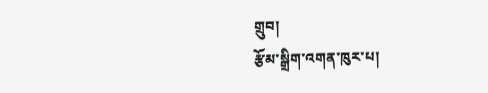གྲུབ།
རྩོམ་སྒྲིག་འགན་ཁུར་པ།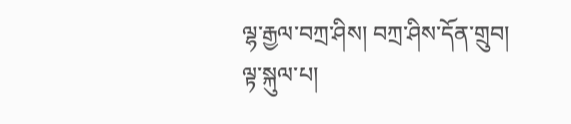ལྷ་རྒྱལ་བཀྲ་ཤིས། བཀྲ་ཤིས་དོན་གྲུབ།
ལྟ་སྐུལ་པ།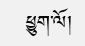ཕྱུག་ལོ།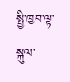སྤྱི་ཁྱབ་ལྟ་སྐུལ་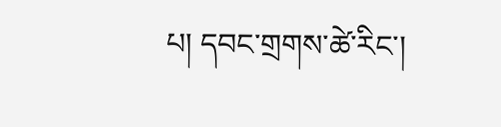པ། དབང་གྲགས་ཚེ་རིང་།